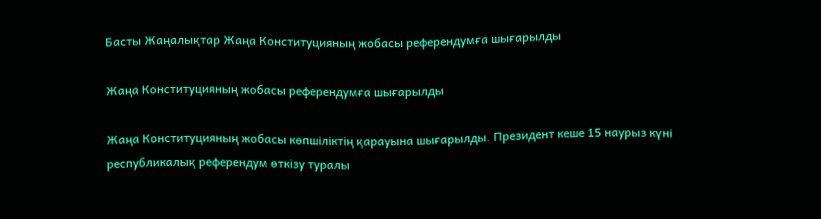Басты Жаңалықтар Жаңа Конституцияның жобасы референдумға шығарылды

Жаңа Конституцияның жобасы референдумға шығарылды

Жаңа Конституцияның жобасы көпшіліктің қарауына шығарылды. Президент кеше 15 наурыз күні республикалық референдум өткізу туралы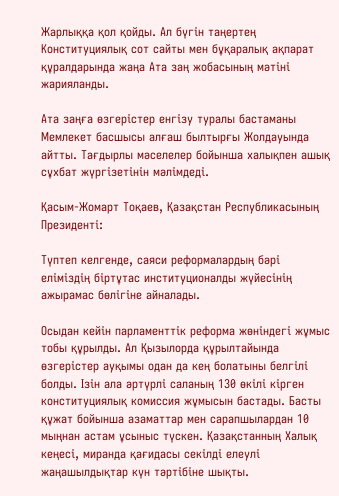Жарлыққа қол қойды. Ал бүгін таңертең Конституциялық сот сайты мен бұқаралық ақпарат құралдарында жаңа Ата заң жобасының мәтіні жарияланды.

Ата заңға өзгерістер енгізу туралы бастаманы Мемлекет басшысы алғаш былтырғы Жолдауында айтты. Тағдырлы мәселелер бойынша халықпен ашық сұхбат жүргізетінін мәлімдеді.

Қасым-Жомарт Тоқаев, Қазақстан Республикасының Президенті:

Түптеп келгенде, саяси реформалардың бәрі еліміздің біртұтас институционалды жүйесінің ажырамас бөлігіне айналады.

Осыдан кейін парламенттік реформа жөніндегі жұмыс тобы құрылды. Ал Қызылорда құрылтайында өзгерістер ауқымы одан да кең болатыны белгілі болды. Ізін ала әртүрлі саланың 130 өкілі кірген конституциялық комиссия жұмысын бастады. Басты құжат бойынша азаматтар мен сарапшылардан 10 мыңнан астам ұсыныс түскен. Қазақстанның Халық кеңесі, миранда қағидасы секілді елеулі жаңашылдықтар күн тәртібіне шықты.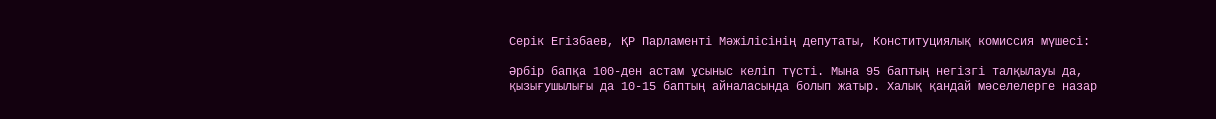Серік Егізбаев, ҚР Парламенті Мәжілісінің депутаты, Конституциялық комиссия мүшесі:

Әрбір бапқа 100-ден астам ұсыныс келіп түсті. Мына 95 баптың негізгі талқылауы да, қызығушылығы да 10-15 баптың айналасында болып жатыр. Халық қандай мәселелерге назар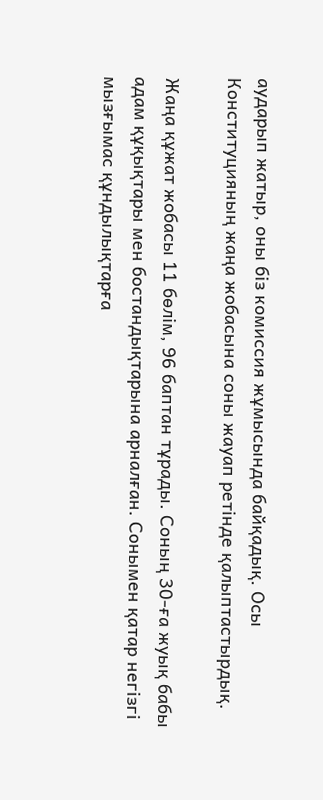аударып жатыр, оны біз комиссия жұмысында байқадық. Осы Конституцияның жаңа жобасына соны жауап ретінде қалыптастырдық.

Жаңа құжат жобасы 11 бөлім, 96 баптан тұрады. Соның 30-ға жуық бабы адам құқықтары мен бостандықтарына арналған. Сонымен қатар негізгі мызғымас құндылықтарға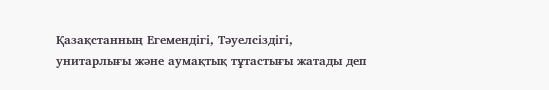Қазақстанның Егемендігі, Тәуелсіздігі, унитарлығы және аумақтық тұтастығы жатады деп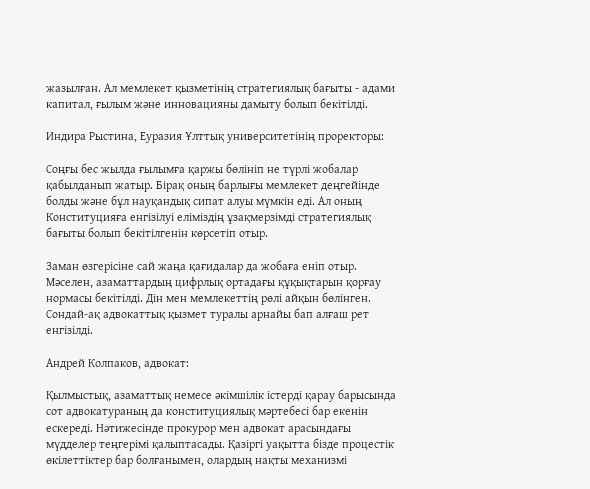жазылған. Ал мемлекет қызметінің стратегиялық бағыты - адами капитал, ғылым және инновацияны дамыту болып бекітілді.

Индира Рыстина, Еуразия Ұлттық университетінің проректоры:

Соңғы бес жылда ғылымға қаржы бөлініп не түрлі жобалар қабылданып жатыр. Бірақ оның барлығы мемлекет деңгейінде болды және бұл науқандық сипат алуы мүмкін еді. Ал оның Конституцияға енгізілуі еліміздің ұзақмерзімді стратегиялық бағыты болып бекітілгенін көрсетіп отыр.

Заман өзгерісіне сай жаңа қағидалар да жобаға еніп отыр. Мәселен, азаматтардың цифрлық ортадағы құқықтарын қорғау нормасы бекітілді. Дін мен мемлекеттің рөлі айқын бөлінген.  Сондай-ақ адвокаттық қызмет туралы арнайы бап алғаш рет енгізілді.

Андрей Колпаков, адвокат:

Қылмыстық, азаматтық немесе әкімшілік істерді қарау барысында сот адвокатураның да конституциялық мәртебесі бар екенін ескереді. Нәтижесінде прокурор мен адвокат арасындағы мүдделер теңгерімі қалыптасады. Қазіргі уақытта бізде процестік өкілеттіктер бар болғанымен, олардың нақты механизмі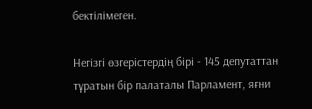бектілімеген.

Негізгі өзгерістердің бірі - 145 депутаттан тұратын бір палаталы Парламент, яғни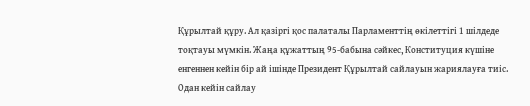Құрылтай құру. Ал қазіргі қос палаталы Парламенттің өкілеттігі 1 шілдеде тоқтауы мүмкін. Жаңа құжаттың 95-бабына сәйкес, Конституция күшіне енгеннен кейін бір ай ішінде Президент Құрылтай сайлауын жариялауға тиіс. Одан кейін сайлау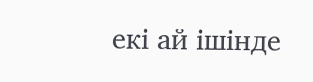екі ай ішінде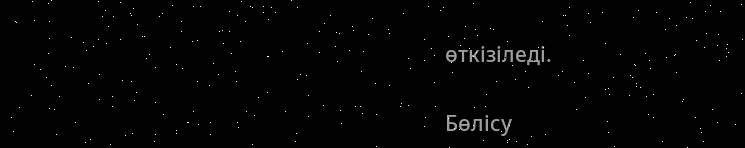өткізіледі.


Бөлісу